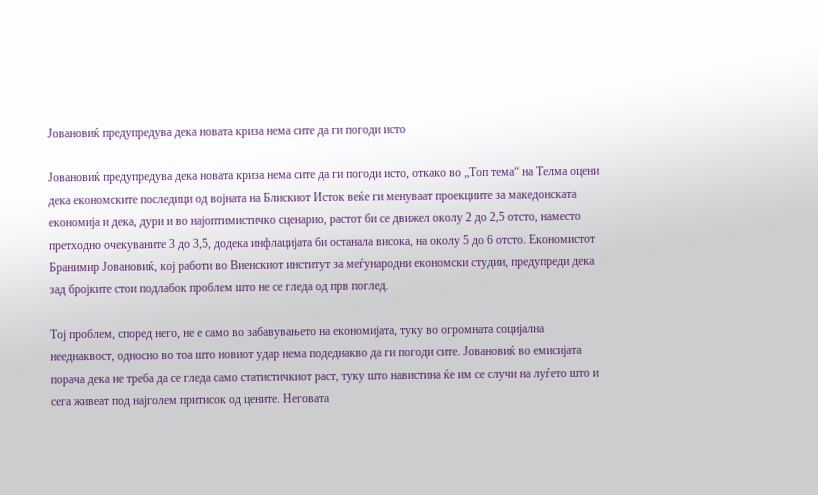Јовановиќ предупредува дека новата криза нема сите да ги погоди исто

Јовановиќ предупредува дека новата криза нема сите да ги погоди исто, откако во „Топ тема“ на Телма оцени дека економските последици од војната на Блискиот Исток веќе ги менуваат проекциите за македонската економија и дека, дури и во најоптимистичко сценарио, растот би се движел околу 2 до 2,5 отсто, наместо претходно очекуваните 3 до 3,5, додека инфлацијата би останала висока, на околу 5 до 6 отсто. Економистот Бранимир Јовановиќ, кој работи во Виенскиот институт за меѓународни економски студии, предупреди дека зад бројките стои подлабок проблем што не се гледа од прв поглед.

Тој проблем, според него, не е само во забавувањето на економијата, туку во огромната социјална нееднаквост, односно во тоа што новиот удар нема подеднакво да ги погоди сите. Јовановиќ во емисијата порача дека не треба да се гледа само статистичкиот раст, туку што навистина ќе им се случи на луѓето што и сега живеат под најголем притисок од цените. Неговата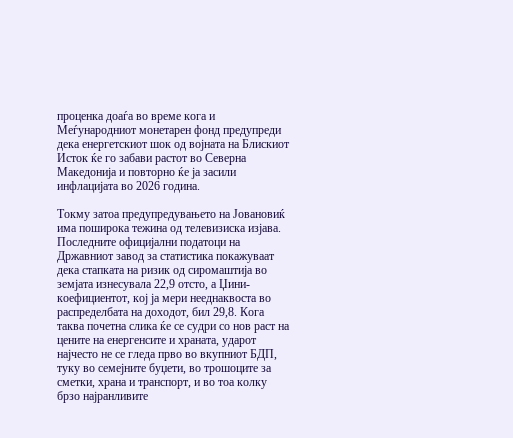проценка доаѓа во време кога и Меѓународниот монетарен фонд предупреди дека енергетскиот шок од војната на Блискиот Исток ќе го забави растот во Северна Македонија и повторно ќе ја засили инфлацијата во 2026 година.

Токму затоа предупредувањето на Јовановиќ има поширока тежина од телевизиска изјава. Последните официјални податоци на Државниот завод за статистика покажуваат дека стапката на ризик од сиромаштија во земјата изнесувала 22,9 отсто, а Џини-коефициентот, кој ја мери нееднаквоста во распределбата на доходот, бил 29,8. Кога таква почетна слика ќе се судри со нов раст на цените на енергенсите и храната, ударот најчесто не се гледа прво во вкупниот БДП, туку во семејните буџети, во трошоците за сметки, храна и транспорт, и во тоа колку брзо најранливите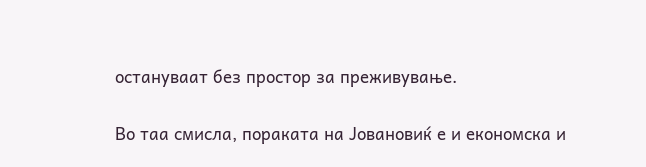остануваат без простор за преживување.

Во таа смисла, пораката на Јовановиќ е и економска и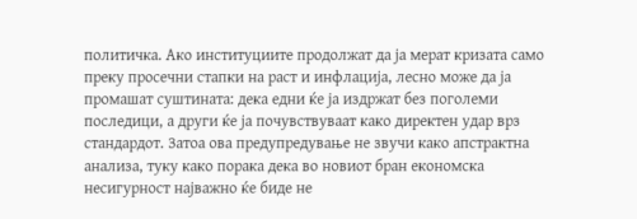политичка. Ако институциите продолжат да ја мерат кризата само преку просечни стапки на раст и инфлација, лесно може да ја промашат суштината: дека едни ќе ја издржат без поголеми последици, а други ќе ја почувствуваат како директен удар врз стандардот. Затоа ова предупредување не звучи како апстрактна анализа, туку како порака дека во новиот бран економска несигурност најважно ќе биде не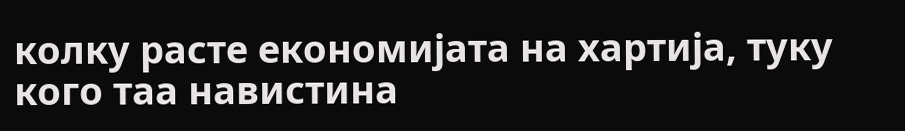колку расте економијата на хартија, туку кого таа навистина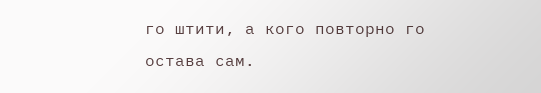го штити, а кого повторно го остава сам.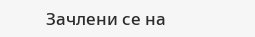Зачлени се на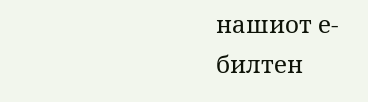нашиот е-билтен